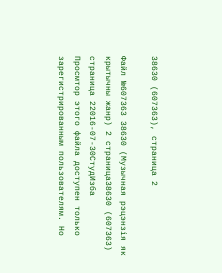38630 (607363), страница 2

Файл №607363 38630 (Музычная рэцэнзія як крытычны жанр) 2 страница38630 (607363) страница 22016-07-30СтудИзба
Просмтор этого файла доступен только зарегистрированным пользователям. Но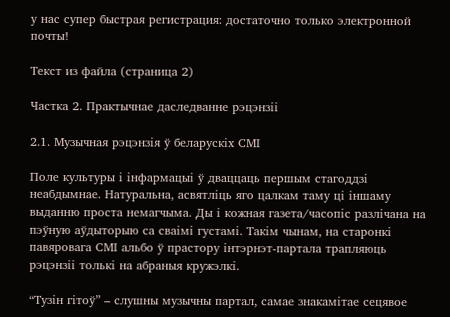у нас супер быстрая регистрация: достаточно только электронной почты!

Текст из файла (страница 2)

Частка 2. Практычнае даследванне рэцэнзіі

2.1. Музычная рэцэнзія ў беларускіх СМІ

Поле культуры і інфармацыі ў дваццаць першым стагоддзі неабдымнае. Натуральна, асвятліць яго цалкам таму ці іншаму выданню проста немагчыма. Ды і кожная газета/часопіс разлічана на пэўную аўдыторыю са сваімі густамі. Такім чынам, на старонкі павяровага СМІ альбо ў прастору інтэрнэт-партала трапляюць рэцэнзіі толькі на абраныя кружэлкі.

“Тузін гітоў” – слушны музычны партал, самае знакамітае сецявое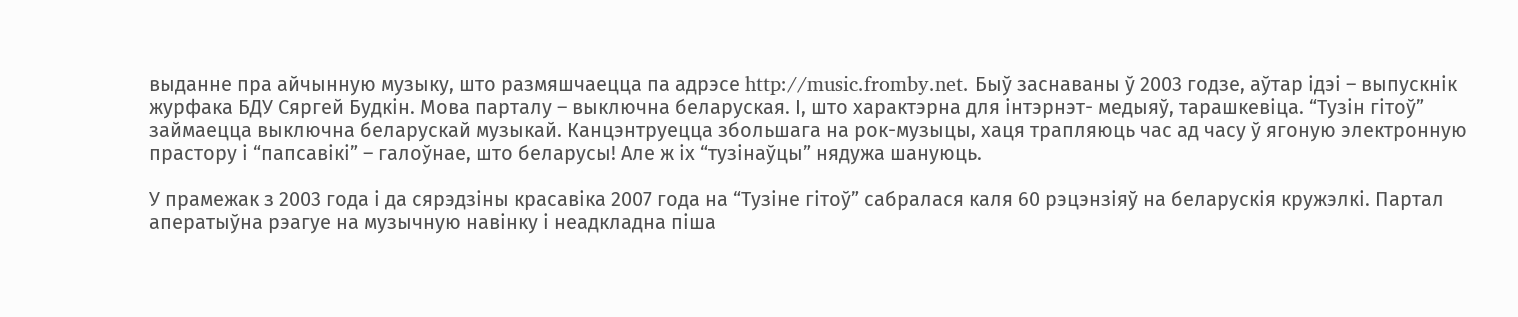выданне пра айчынную музыку, што размяшчаецца па адрэсе http://music.fromby.net. Быў заснаваны ў 2003 годзе, аўтар ідэі – выпускнік журфака БДУ Сяргей Будкін. Мова парталу – выключна беларуская. І, што характэрна для інтэрнэт- медыяў, тарашкевіца. “Тузін гітоў” займаецца выключна беларускай музыкай. Канцэнтруецца збольшага на рок-музыцы, хаця трапляюць час ад часу ў ягоную электронную прастору і “папсавікі” – галоўнае, што беларусы! Але ж іх “тузінаўцы” нядужа шануюць.

У прамежак з 2003 года і да сярэдзіны красавіка 2007 года на “Тузіне гітоў” сабралася каля 60 рэцэнзіяў на беларускія кружэлкі. Партал аператыўна рэагуе на музычную навінку і неадкладна піша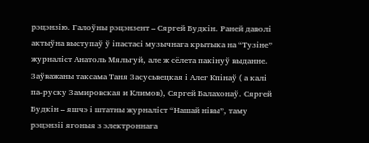рэцэнзію. Галоўны рэцэнзент – Сяргей Будкін. Раней даволі актыўна выступаў ў іпастасі музычнага крытыка на “Тузіне” журналіст Анатоль Мяльгуй, але ж сёлета пакінуў выданне. Заўважаны таксама Таня Засусьвецкая і Алег Кпінаў ( а калі па-руску Замировская и Климов), Сяргей Балахонаў. Сяргей Будкін – яшчэ і штатны журналіст “Нашай нівы”, таму рэцэнзіі ягоныя з электроннага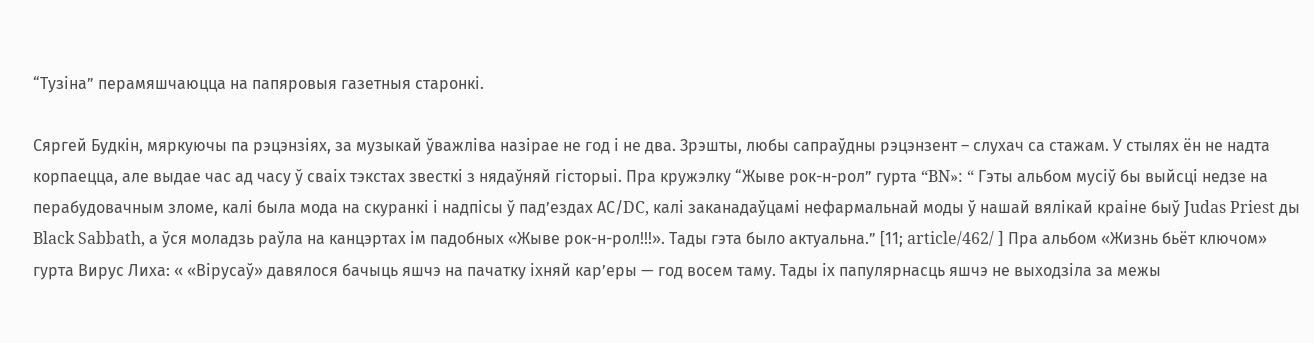“Тузіна” перамяшчаюцца на папяровыя газетныя старонкі.

Сяргей Будкін, мяркуючы па рэцэнзіях, за музыкай ўважліва назірае не год і не два. Зрэшты, любы сапраўдны рэцэнзент – слухач са стажам. У стылях ён не надта корпаецца, але выдае час ад часу ў сваіх тэкстах звесткі з нядаўняй гісторыі. Пра кружэлку “Жыве рок-н-рол” гурта “BN»: “ Гэты альбом мусіў бы выйсці недзе на перабудовачным зломе, калі была мода на скуранкі і надпісы ў пад’ездах АC/DC, калі заканадаўцамі нефармальнай моды ў нашай вялікай краіне быў Judas Priest ды Black Sabbath, а ўся моладзь раўла на канцэртах ім падобных «Жыве рок-н-рол!!!». Тады гэта было актуальна.” [11; article/462/ ] Пра альбом «Жизнь бьёт ключом» гурта Вирус Лиха: « «Вірусаў» давялося бачыць яшчэ на пачатку іхняй кар’еры — год восем таму. Тады іх папулярнасць яшчэ не выходзіла за межы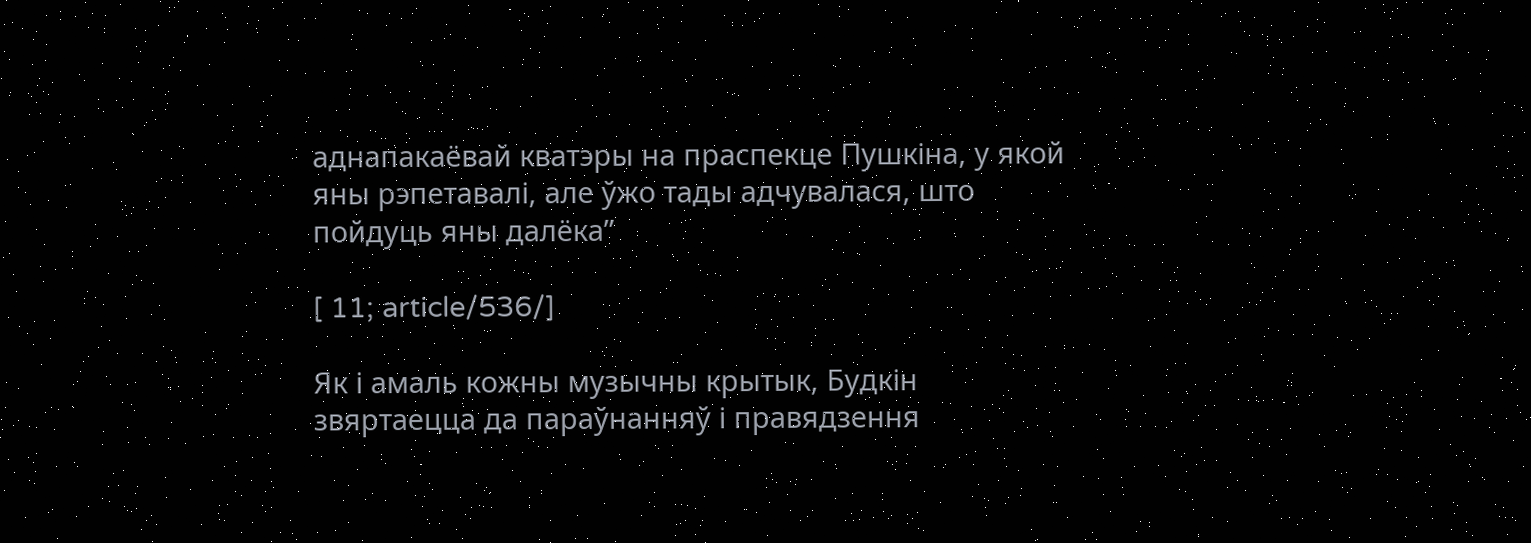аднапакаёвай кватэры на праспекце Пушкіна, у якой яны рэпетавалі, але ўжо тады адчувалася, што пойдуць яны далёка”

[ 11; article/536/]

Як і амаль кожны музычны крытык, Будкін звяртаецца да параўнанняў і правядзення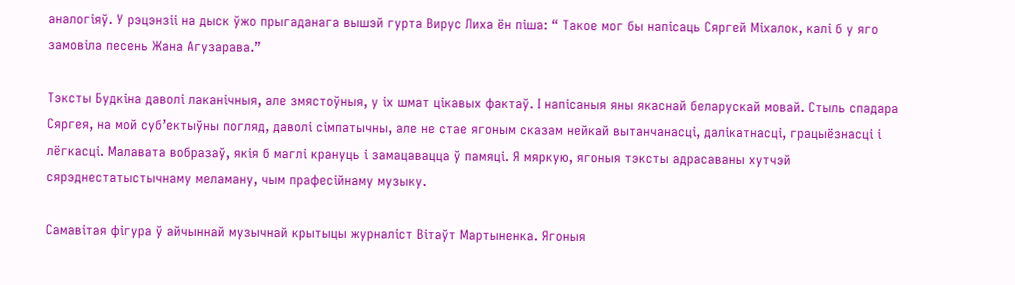аналогіяў. У рэцэнзіі на дыск ўжо прыгаданага вышэй гурта Вирус Лиха ён піша: “ Такое мог бы напісаць Сяргей Міхалок, калі б у яго замовіла песень Жана Агузарава.”

Тэксты Будкіна даволі лаканічныя, але змястоўныя, у іх шмат цікавых фактаў. І напісаныя яны якаснай беларускай мовай. Стыль спадара Сяргея, на мой суб’ектыўны погляд, даволі сімпатычны, але не стае ягоным сказам нейкай вытанчанасці, далікатнасці, грацыёзнасці і лёгкасці. Малавата вобразаў, якія б маглі крануць і замацавацца ў памяці. Я мяркую, ягоныя тэксты адрасаваны хутчэй сярэднестатыстычнаму меламану, чым прафесійнаму музыку.

Самавітая фігура ў айчыннай музычнай крытыцы журналіст Вітаўт Мартыненка. Ягоныя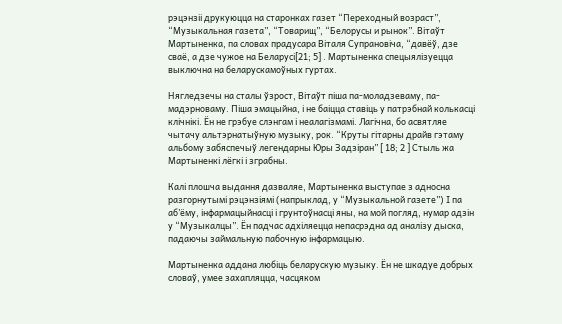рэцэнзіі друкуюцца на старонках газет “Переходный возраст”, “Музыкальная газета”, “Товарищ”, “Белорусы и рынок”. Вітаўт Мартыненка, па словах прадусара Віталя Супрановіча, “давёў, дзе сваё, а дзе чужое на Беларусі[21; 5] . Мартыненка спецыялізуецца выключна на беларускамоўных гуртах.

Нягледзечы на сталы ўзрост, Вітаўт піша па-моладзеваму, па-мадэрноваму. Піша эмацыйна, і не баіцца ставіць у патрэбнай колькасці клічнікі. Ён не грэбуе слэнгам і неалагізмамі. Лагічна, бо асвятляе чытачу альтэрнатыўную музыку, рок. “Круты гітарны драйв гэтаму альбому забяспечыў легендарны Юры Задзіран” [ 18; 2 ] Стыль жа Мартыненкі лёгкі і зграбны.

Калі плошча выдання дазваляе, Мартыненка выступае з адносна разгорнутымі рэцэнзіямі (напрыклад, у “Музыкальной газете”) І па аб’ёму, інфармацыйнасці і грунтоўнасці яны, на мой погляд, нумар адзін у “Музыкалцы”. Ён падчас адхіляецца непасрэдна ад аналізу дыска, падаючы займальную пабочную інфармацыю.

Мартыненка аддана любіць беларускую музыку. Ён не шкадуе добрых словаў, умее захапляцца, часцяком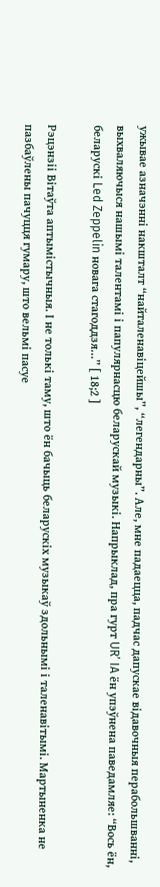ужывае азначэнні накшталт “найталенавіцейшы”, “легендарны”. Але, мне падаецца, падчас дапускае відавочныя перабольшванні, выхваляючыся нашымі талентамі і папулярнасцю беларускай музыкі. Напрыклад, пра гурт UR’ IA ён упэўнена паведамляе: “Вось ён, беларускі Led Zeppelin новага стагоддзя…” [ 18;2 ]

Рэцэнзіі Вітаўта аптымістычныя. І не толькі таму, што ён бачыць беларускіх музыкаў здольнымі і таленавітымі. Мартыненка не пазбаўлены пачуцця гумару, што вельмі пасуе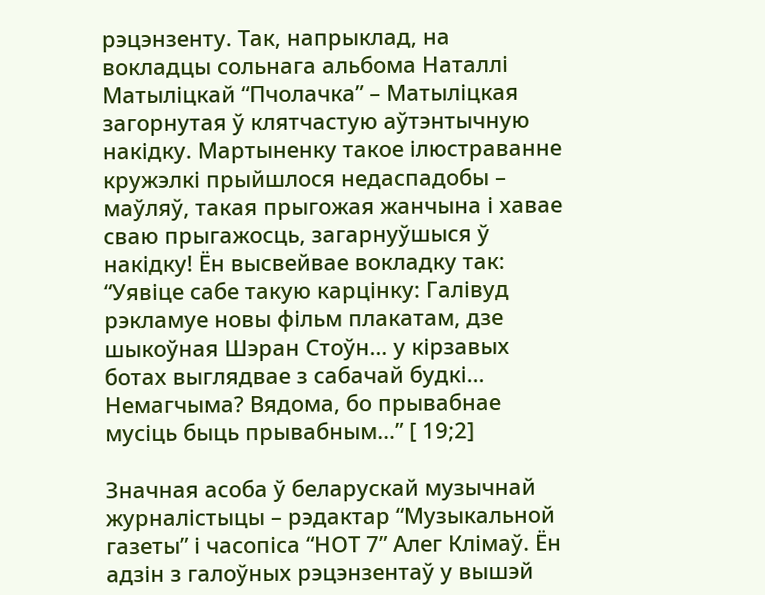рэцэнзенту. Так, напрыклад, на вокладцы сольнага альбома Наталлі Матыліцкай “Пчолачка” – Матыліцкая загорнутая ў клятчастую аўтэнтычную накідку. Мартыненку такое ілюстраванне кружэлкі прыйшлося недаспадобы – маўляў, такая прыгожая жанчына і хавае сваю прыгажосць, загарнуўшыся ў накідку! Ён высвейвае вокладку так: “Уявіце сабе такую карцінку: Галівуд рэкламуе новы фільм плакатам, дзе шыкоўная Шэран Стоўн… у кірзавых ботах выглядвае з сабачай будкі… Немагчыма? Вядома, бо прывабнае мусіць быць прывабным…” [ 19;2]

Значная асоба ў беларускай музычнай журналістыцы – рэдактар “Музыкальной газеты” і часопіса “НОТ 7” Алег Клімаў. Ён адзін з галоўных рэцэнзентаў у вышэй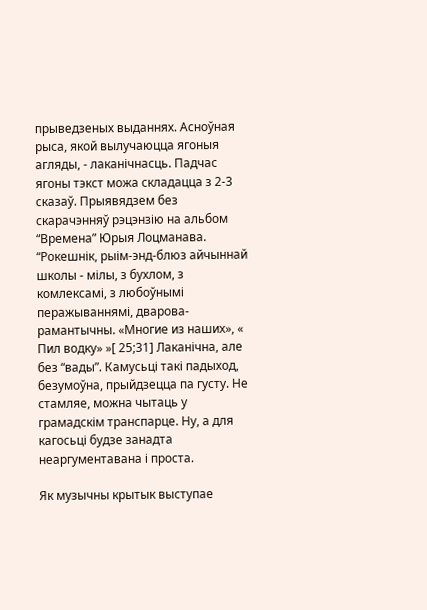прыведзеных выданнях. Асноўная рыса, якой вылучаюцца ягоныя агляды, - лаканічнасць. Падчас ягоны тэкст можа складацца з 2-3 сказаў. Прыявядзем без скарачэнняў рэцэнзію на альбом “Времена” Юрыя Лоцманава. “Рокешнік, рыім-энд-блюз айчыннай школы - мілы, з бухлом, з комлексамі, з любоўнымі перажываннямі, дварова-рамантычны. «Многие из наших», « Пил водку» »[ 25;31] Лаканічна, але без “вады”. Камусьці такі падыход, безумоўна, прыйдзецца па густу. Не стамляе, можна чытаць у грамадскім транспарце. Ну, а для кагосьці будзе занадта неаргументавана і проста.

Як музычны крытык выступае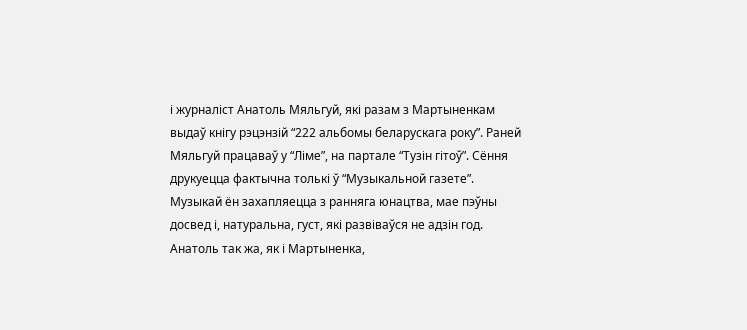і журналіст Анатоль Мяльгуй, які разам з Мартыненкам выдаў кнігу рэцэнзій “222 альбомы беларускага року”. Раней Мяльгуй працаваў у “Ліме”, на партале “Тузін гітоў”. Сёння друкуецца фактычна толькі ў “Музыкальной газете”. Музыкай ён захапляецца з ранняга юнацтва, мае пэўны досвед і, натуральна, густ, які развіваўся не адзін год. Анатоль так жа, як і Мартыненка,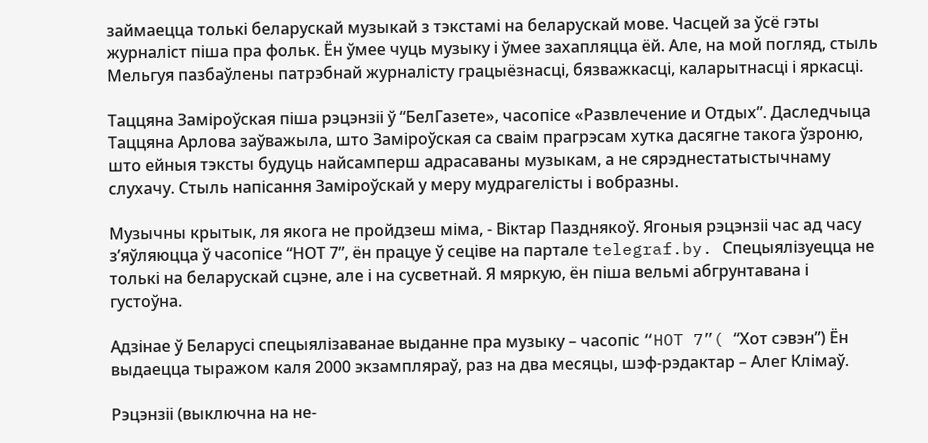займаецца толькі беларускай музыкай з тэкстамі на беларускай мове. Часцей за ўсё гэты журналіст піша пра фольк. Ён ўмее чуць музыку і ўмее захапляцца ёй. Але, на мой погляд, стыль Мельгуя пазбаўлены патрэбнай журналісту грацыёзнасці, бязважкасці, каларытнасці і яркасці.

Таццяна Заміроўская піша рэцэнзіі ў “БелГазете», часопісе «Развлечение и Отдых”. Даследчыца Таццяна Арлова заўважыла, што Заміроўская са сваім прагрэсам хутка дасягне такога ўзроню, што ейныя тэксты будуць найсамперш адрасаваны музыкам, а не сярэднестатыстычнаму слухачу. Стыль напісання Заміроўскай у меру мудрагелісты і вобразны.

Музычны крытык, ля якога не пройдзеш міма, - Віктар Пазднякоў. Ягоныя рэцэнзіі час ад часу з’яўляюцца ў часопісе “НОТ 7”, ён працуе ў сеціве на партале telegraf.by. Спецыялізуецца не толькі на беларускай сцэне, але і на сусветнай. Я мяркую, ён піша вельмі абгрунтавана і густоўна.

Адзінае ў Беларусі спецыялізаванае выданне пра музыку – часопіс “HOT 7”( “Хот сэвэн”) Ён выдаецца тыражом каля 2000 экзампляраў, раз на два месяцы, шэф-рэдактар – Алег Клімаў.

Рэцэнзіі (выключна на не-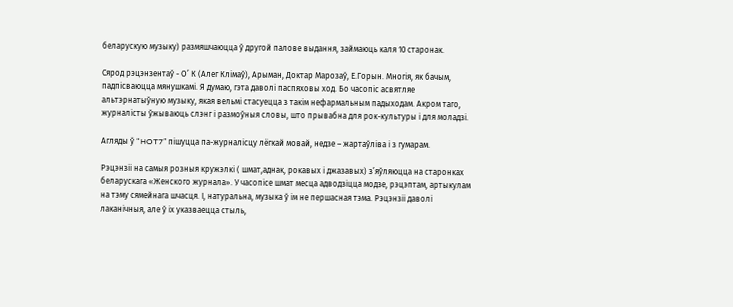беларускую музыку) размяшчаюцца ў другой палове выдання, займаюць каля 10 старонак.

Сярод рэцэнзентаў - О’ К (Алег Клімаў), Арыман, Доктар Марозаў, Е.Горын. Многія, як бачым, падпісваюцца мянушкамі. Я думаю, гэта даволі паспяховы ход. Бо часопіс асвятляе альтэрнатыўную музыку, якая вельмі стасуецца з такім нефармальным падыходам. Акром таго, журналісты ўжываюць слэнг і размоўныя словы, што прывабна для рок-культуры і для моладзі.

Агляды ў “HOT7” пішуцца па-журналісцу лёгкай мовай, недзе – жартаўліва і з гумарам.

Рэцэнзіі на самыя розныя кружэлкі ( шмат,аднак, рокавых і джазавых) з’яўляюцца на старонках беларускага «Женского журнала». У часопісе шмат месца адводзіцца модзе, рэцэптам, артыкулам на тэму сямейнага шчасця. І, натуральна, музыка ў ім не першасная тэма. Рэцэнзіі даволі лаканічныя, але ў іх указваецца стыль,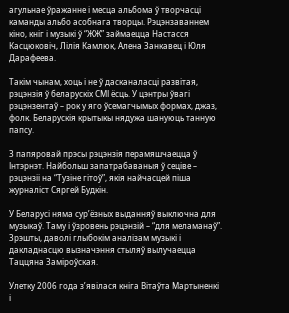агульнае ўражанне і месца альбома ў творчасці каманды альбо асобнага творцы. Рэцэнзаваннем кіно, кніг і музыкі ў “ЖЖ” займаецца Настасся Касцюковіч, Лілія Камлюк, Алена Занкавец і Юля Дарафеева.

Такім чынам, хоць і не ў дасканаласці развітая, рэцэнзія ў беларускіх СМІ ёсць. У цэнтры ўвагі рэцэнзентаў – рок у яго ўсемагчымых формах, джаз, фолк. Беларускія крытыкы нядужа шануюць танную папсу.

З папяровай прэсы рэцэнзія перамяшчаецца ў Інтэрнэт. Найбольш запатрабаваныя ў сеціве – рэцэнзіі на “Тузіне гітоў”, якія найчасцей піша журналіст Сяргей Будкін.

У Беларусі няма сур’ёзных выданняў выключна для музыкаў. Таму і ўзровень рэцэнзій – “для меламанаў”. Зрэшты, даволі глыбокім аналізам музыкі і дакладнасцю вызначэння стыляў вылучаецца Таццяна Заміроўская.

Улетку 2006 года з’явілася кніга Вітаўта Мартыненкі і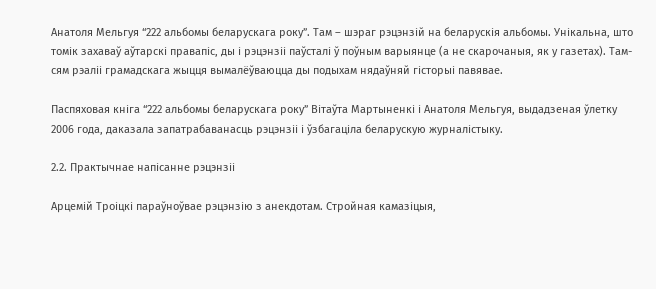Анатоля Мельгуя “222 альбомы беларускага року”. Там – шэраг рэцэнзій на беларускія альбомы. Унікальна, што томік захаваў аўтарскі правапіс, ды і рэцэнзіі паўсталі ў поўным варыянце (а не скарочаныя, як у газетах). Там-сям рэаліі грамадскага жыцця вымалёўваюцца ды подыхам нядаўняй гісторыі павявае.

Паспяховая кніга “222 альбомы беларускага року” Вітаўта Мартыненкі і Анатоля Мельгуя, выдадзеная ўлетку 2006 года, даказала запатрабаванасць рэцэнзіі і ўзбагаціла беларускую журналістыку.

2.2. Практычнае напісанне рэцэнзіі

Арцемій Троіцкі параўноўвае рэцэнзію з анекдотам. Стройная камазіцыя,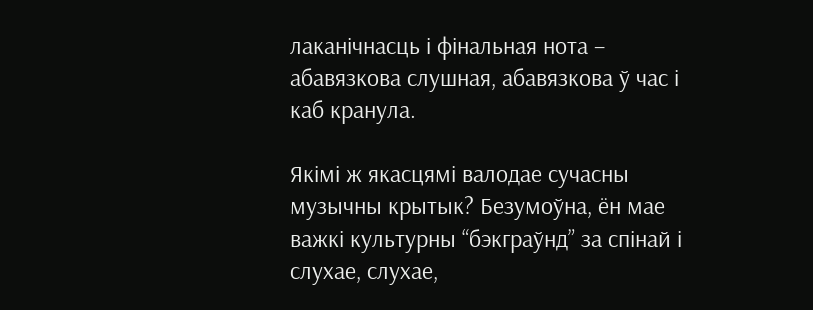лаканічнасць і фінальная нота – абавязкова слушная, абавязкова ў час і каб кранула.

Якімі ж якасцямі валодае сучасны музычны крытык? Безумоўна, ён мае важкі культурны “бэкграўнд” за спінай і слухае, слухае,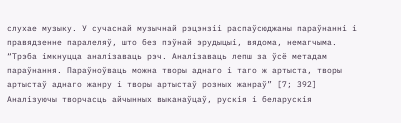слухае музыку. У сучаснай музычнай рэцэнзіі распаўсюджаны параўнанні і правядзенне паралеляў, што без пэўнай эрудыцыі, вядома, немагчыма. “Трэба імкнуцца аналізаваць рэч. Аналізаваць лепш за ўсё метадам параўнання. Параўноўваць можна творы аднаго і таго ж артыста, творы артыстаў аднаго жанру і творы артыстаў розных жанраў” [7; 392] Аналізуючы творчасць айчынных выканаўцаў, рускія і беларускія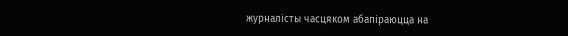журналісты часцяком абапіраюцца на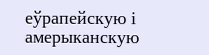еўрапейскую і амерыканскую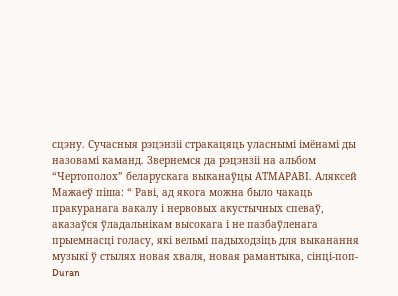сцэну. Сучасныя рэцэнзіі стракацяць уласнымі імёнамі ды назовамі каманд. Звернемся да рэцэнзіі на альбом “Чертополох” беларускага выканаўцы АТМАРАВІ. Аляксей Мажаеў піша: “ Раві, ад якога можна было чакаць пракуранага вакалу і нервовых акустычных спеваў, аказаўся ўладальнікам высокага і не пазбаўленага прыемнасці голасу, які вельмі падыходзіць для выканання музыкі ў стылях новая хваля, новая рамантыка, сінці-поп- Duran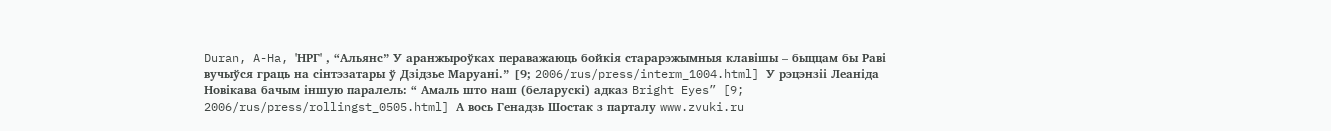Duran, A-Ha, 'НРГ' , “Альянс” У аранжыроўках пераважаюць бойкія старарэжымныя клавішы – быццам бы Раві вучыўся граць на сінтэзатары ў Дзідзье Маруані.” [9; 2006/rus/press/interm_1004.html] У рэцэнзіі Леаніда Новікава бачым іншую паралель: “ Амаль што наш (беларускі) адказ Bright Eyes” [9; 2006/rus/press/rollingst_0505.html] А вось Генадзь Шостак з парталу www.zvuki.ru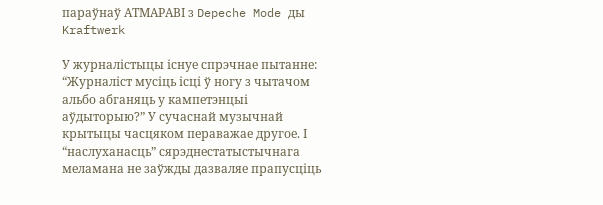параўнаў АТМАРАВІ з Depeche Mode ды Kraftwerk

У журналістыцы існуе спрэчнае пытанне: “Журналіст мусіць ісці ў ногу з чытачом альбо абганяць у кампетэнцыі аўдыторыю?” У сучаснай музычнай крытыцы часцяком пераважае другое. І “наслуханасць” сярэднестатыстычнага меламана не заўжды дазваляе прапусціць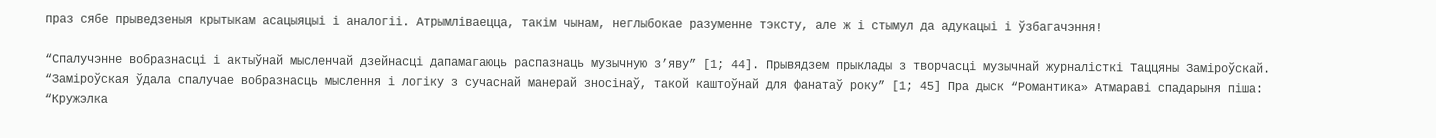праз сябе прыведзеныя крытыкам асацыяцыі і аналогіі. Атрымліваецца, такім чынам, неглыбокае разуменне тэксту, але ж і стымул да адукацыі і ўзбагачэння!

“Спалучэнне вобразнасці і актыўнай мысленчай дзейнасці дапамагаюць распазнаць музычную з’яву” [1; 44]. Прывядзем прыклады з творчасці музычнай журналісткі Таццяны Заміроўскай. “Заміроўская ўдала спалучае вобразнасць мыслення і логіку з сучаснай манерай зносінаў, такой каштоўнай для фанатаў року” [1; 45] Пра дыск “Романтика» Атмараві спадарыня піша: “Кружэлка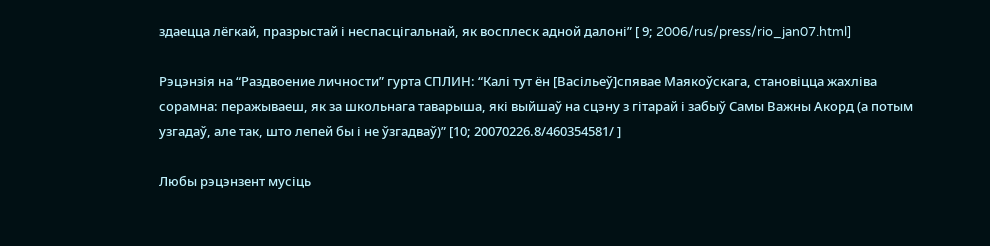здаецца лёгкай, празрыстай і неспасцігальнай, як восплеск адной далоні” [ 9; 2006/rus/press/rio_jan07.html]

Рэцэнзія на “Раздвоение личности” гурта СПЛИН: “Калі тут ён [Васільеў]спявае Маякоўскага, становіцца жахліва сорамна: перажываеш, як за школьнага таварыша, які выйшаў на сцэну з гітарай і забыў Самы Важны Акорд (а потым узгадаў, але так, што лепей бы і не ўзгадваў)” [10; 20070226.8/460354581/ ]

Любы рэцэнзент мусіць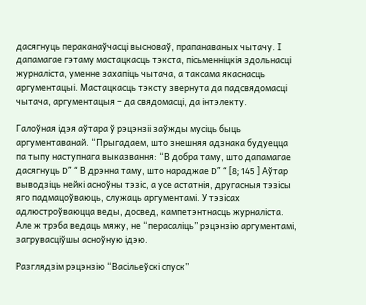дасягнуць пераканаўчасці высноваў, прапанаваных чытачу. І дапамагае гэтаму мастацкасць тэкста, пісьменніцкія здольнасці журналіста, уменне захапіць чытача, а таксама якаснасць аргументацыі. Мастацкасць тэксту звернута да падсвядомасці чытача, аргументацыя – да свядомасці, да інтэлекту.

Галоўная ідэя аўтара ў рэцэнзіі заўжды мусіць быць аргументаванай. “Прыгадаем, што знешняя адзнака будуецца па тыпу наступнага выказвання: “В добра таму, што дапамагае дасягнуць D” “ В дрэнна таму, што нараджае D” “ [8; 145 ] Аўтар выводзіць нейкі асноўны тэзіс, а усе астатнія, другасныя тэзісы яго падмацоўваюць, служаць аргументамі. У тэзісах адлюстроўваюцца веды, досвед, кампетэнтнасць журналіста. Але ж трэба ведаць мяжу, не “перасаліць” рэцэнзію аргументамі, загрувасціўшы асноўную ідэю.

Разглядзім рэцэнзію “Васільеўскі спуск”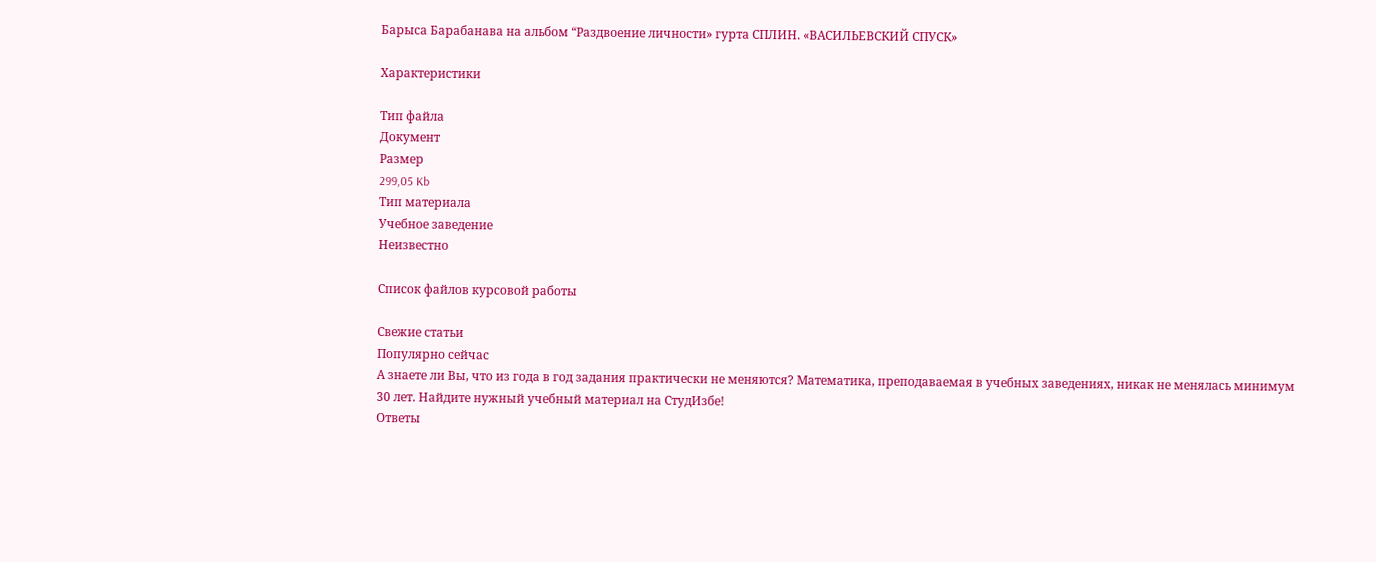Барыса Барабанава на альбом “Раздвоение личности» гурта СПЛИН. «ВАСИЛЬЕВСКИЙ СПУСК»

Характеристики

Тип файла
Документ
Размер
299,05 Kb
Тип материала
Учебное заведение
Неизвестно

Список файлов курсовой работы

Свежие статьи
Популярно сейчас
А знаете ли Вы, что из года в год задания практически не меняются? Математика, преподаваемая в учебных заведениях, никак не менялась минимум 30 лет. Найдите нужный учебный материал на СтудИзбе!
Ответы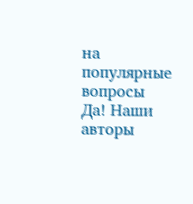на популярные вопросы
Да! Наши авторы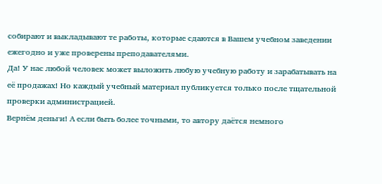собирают и выкладывают те работы, которые сдаются в Вашем учебном заведении ежегодно и уже проверены преподавателями.
Да! У нас любой человек может выложить любую учебную работу и зарабатывать на её продажах! Но каждый учебный материал публикуется только после тщательной проверки администрацией.
Вернём деньги! А если быть более точными, то автору даётся немного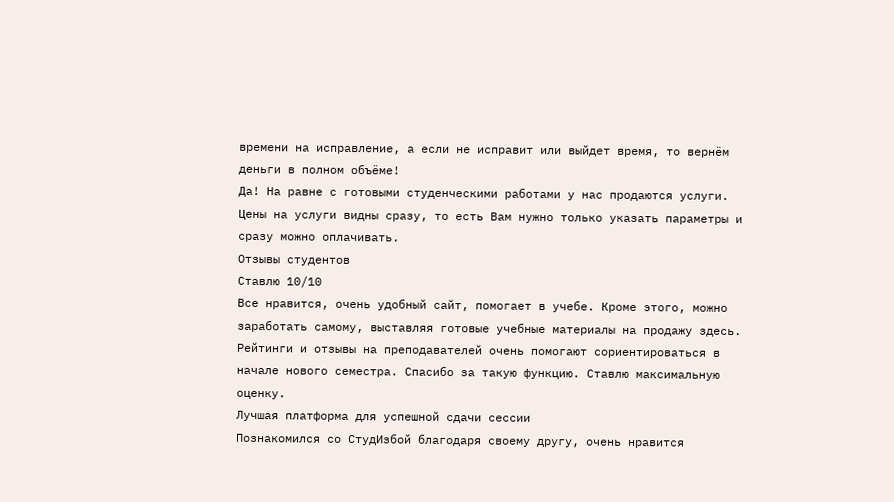времени на исправление, а если не исправит или выйдет время, то вернём деньги в полном объёме!
Да! На равне с готовыми студенческими работами у нас продаются услуги. Цены на услуги видны сразу, то есть Вам нужно только указать параметры и сразу можно оплачивать.
Отзывы студентов
Ставлю 10/10
Все нравится, очень удобный сайт, помогает в учебе. Кроме этого, можно заработать самому, выставляя готовые учебные материалы на продажу здесь. Рейтинги и отзывы на преподавателей очень помогают сориентироваться в начале нового семестра. Спасибо за такую функцию. Ставлю максимальную оценку.
Лучшая платформа для успешной сдачи сессии
Познакомился со СтудИзбой благодаря своему другу, очень нравится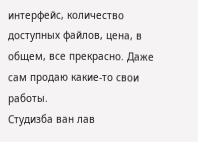интерфейс, количество доступных файлов, цена, в общем, все прекрасно. Даже сам продаю какие-то свои работы.
Студизба ван лав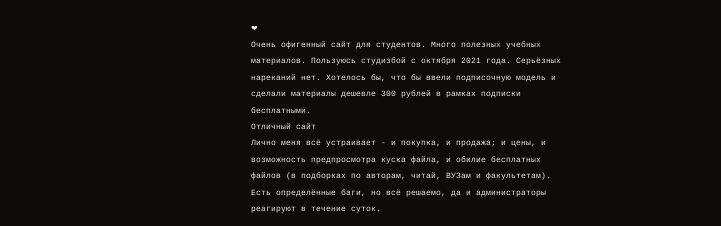❤
Очень офигенный сайт для студентов. Много полезных учебных материалов. Пользуюсь студизбой с октября 2021 года. Серьёзных нареканий нет. Хотелось бы, что бы ввели подписочную модель и сделали материалы дешевле 300 рублей в рамках подписки бесплатными.
Отличный сайт
Лично меня всё устраивает - и покупка, и продажа; и цены, и возможность предпросмотра куска файла, и обилие бесплатных файлов (в подборках по авторам, читай, ВУЗам и факультетам). Есть определённые баги, но всё решаемо, да и администраторы реагируют в течение суток.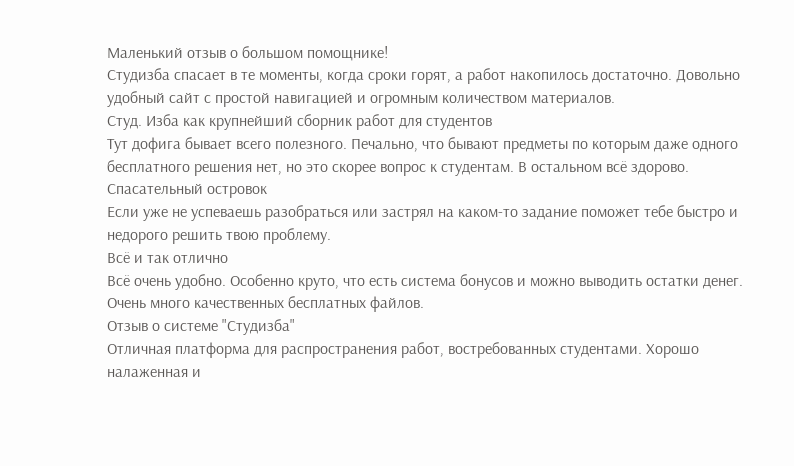Маленький отзыв о большом помощнике!
Студизба спасает в те моменты, когда сроки горят, а работ накопилось достаточно. Довольно удобный сайт с простой навигацией и огромным количеством материалов.
Студ. Изба как крупнейший сборник работ для студентов
Тут дофига бывает всего полезного. Печально, что бывают предметы по которым даже одного бесплатного решения нет, но это скорее вопрос к студентам. В остальном всё здорово.
Спасательный островок
Если уже не успеваешь разобраться или застрял на каком-то задание поможет тебе быстро и недорого решить твою проблему.
Всё и так отлично
Всё очень удобно. Особенно круто, что есть система бонусов и можно выводить остатки денег. Очень много качественных бесплатных файлов.
Отзыв о системе "Студизба"
Отличная платформа для распространения работ, востребованных студентами. Хорошо налаженная и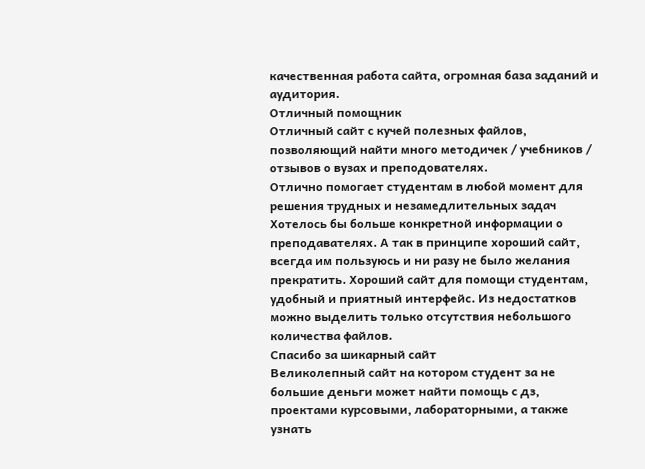качественная работа сайта, огромная база заданий и аудитория.
Отличный помощник
Отличный сайт с кучей полезных файлов, позволяющий найти много методичек / учебников / отзывов о вузах и преподователях.
Отлично помогает студентам в любой момент для решения трудных и незамедлительных задач
Хотелось бы больше конкретной информации о преподавателях. А так в принципе хороший сайт, всегда им пользуюсь и ни разу не было желания прекратить. Хороший сайт для помощи студентам, удобный и приятный интерфейс. Из недостатков можно выделить только отсутствия небольшого количества файлов.
Спасибо за шикарный сайт
Великолепный сайт на котором студент за не большие деньги может найти помощь с дз, проектами курсовыми, лабораторными, а также узнать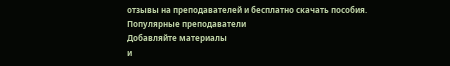отзывы на преподавателей и бесплатно скачать пособия.
Популярные преподаватели
Добавляйте материалы
и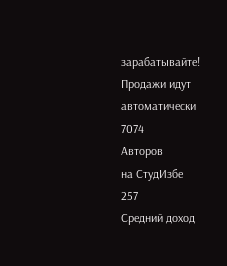зарабатывайте!
Продажи идут автоматически
7074
Авторов
на СтудИзбе
257
Средний доход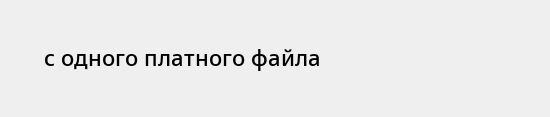с одного платного файла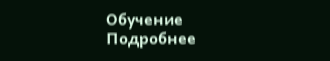Обучение Подробнее